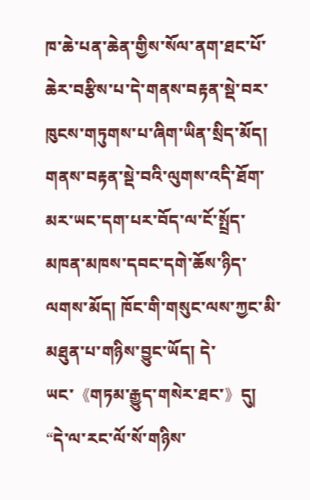ཁ་ཆེ་པན་ཆེན་གྱིས་སོལ་ནག་ཐང་པོ་ཆེར་བརྩིས་པ་དེ་གནས་བརྟན་སྡེ་བར་ཁུངས་གཏུགས་པ་ཞིག་ཡིན་སྲིད་མོད། གནས་བརྟན་སྡེ་བའི་ལུགས་འདི་ཐོག་མར་ཡང་དག་པར་བོད་ལ་ངོ་སྤྲོད་མཁན་མཁས་དབང་དགེ་ཆོས་ཉིད་ལགས་མོད། ཁོང་གི་གསུང་ལས་ཀྱང་མི་མཐུན་པ་གཉིས་བྱུང་ཡོད། དེ་ཡང་《གཏམ་རྒྱུད་གསེར་ཐང་》དུ། “དེ་ལ་རང་ལོ་སོ་གཉིས་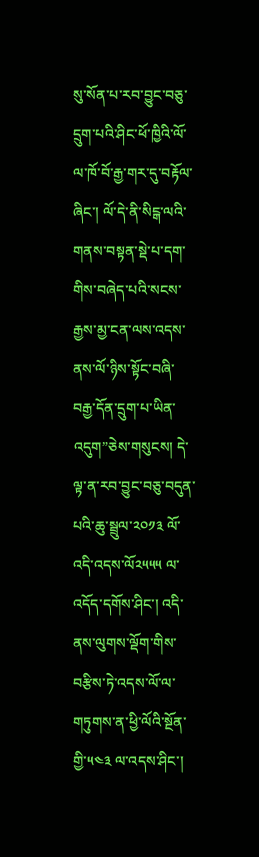སུ་སོན་པ་རབ་བྱུང་བཅུ་དྲུག་པའི་ཤིང་ཕོ་ཁྱིའི་ལོ་ལ་ཁོ་བོ་རྒྱ་གར་དུ་བརྟོལ་ཞིང་། ལོ་དེ་ནི་སིངྒ་ལའི་གནས་བསྟན་སྡེ་པ་དག་གིས་བཞེད་པའི་སངས་རྒྱས་མྱ་ངན་ལས་འདས་ནས་ལོ་ཉིས་སྟོང་བཞི་བརྒྱ་དོན་དྲུག་པ་ཡིན་འདུག”ཅེས་གསུངས། དེ་ལྟ་ན་རབ་བྱུང་བཅུ་བདུན་པའི་ཆུ་སྦྲུལ་༢༠༡༣ ལོ་འདི་འདས་ལོ༢༥༥༥ ལ་འདོད་དགོས་ཤིང་། འདི་ནས་ལུགས་ལྡོག་གིས་བརྩིས་ཏེ་འདས་ལོ་ལ་གཏུགས་ན་ཕྱི་ལོའི་སྔོན་གྱི་༥༤༣ ལ་འདས་ཤིང་།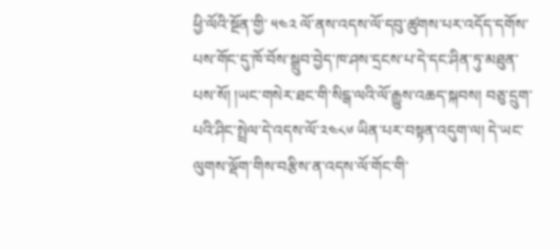ཕྱི་ལོའི་སྔོན་གྱི་ ༥༤༢ ལོ་ནས་འདས་ལོ་དབུ་ཚུགས་པར་འདོད་དགོས་པས་གོང་དུ་ཁོ་བོས་སྒྲུབ་བྱེད་ཁ་ཤས་དྲངས་པ་དེ་དང་ཤིན་ཏུ་མཐུན་པས་སོ། །ཡང་གསེར་ཐང་གི་སིངྒ་ལའི་ལོ་རྒྱུས་འཆད་སྐབས། བཅུ་དྲུག་པའི་ཤིང་སྤྲེལ་དེ་འདས་ལོ་༢༤༨༦ ཡིན་པར་བསྟན་འདུག་ལ། དེ་ཡང་ལུགས་ལྡོག་གིས་བརྩིས་ན་འདས་ལོ་གོང་གི་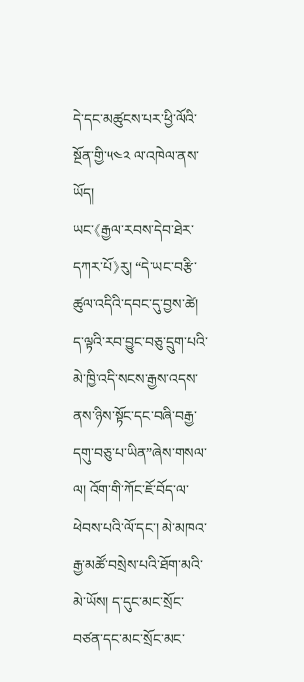དེ་དང་མཚུངས་པར་ཕྱི་ལོའི་སྔོན་གྱི་༥༤༢ ལ་འཁེལ་ནས་ཡོད།
ཡང་《རྒྱལ་རབས་དེབ་ཐེར་དཀར་པོ》རུ། “དེ་ཡང་བརྩི་ཚུལ་འདིའི་དབང་དུ་བྱས་ཚེ། ད་ལྟའི་རབ་བྱུང་བཅུ་དྲུག་པའི་མེ་ཁྱི་འདི་སངས་རྒྱས་འདས་ནས་ཉིས་སྟོང་དང་བཞི་བརྒྱ་དགུ་བཅུ་པ་ཡིན”ཞེས་གསལ་ལ། འོག་གི་ཀོང་ཇོ་བོད་ལ་ཕེབས་པའི་ལོ་དང་། མེ་མཁའ་རྒྱ་མཚོ་བསྲེས་པའི་ཐོག་མའི་མེ་ཡོས། ད་དུང་མང་སྲོང་བཙན་དང་མང་སྲོང་མང་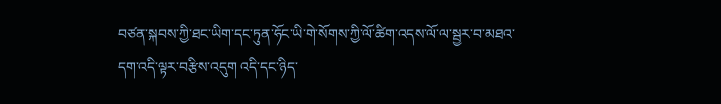བཙན་སྐབས་ཀྱི་ཐང་ཡིག་དང་ཏུན་ཧོང་ཡི་གེ་སོགས་ཀྱི་ལོ་ཚིག་འདས་ལོ་ལ་སྦྱར་བ་མཐའ་དག་འདི་ལྟར་བརྩིས་འདུག འདི་དང་ཉིད་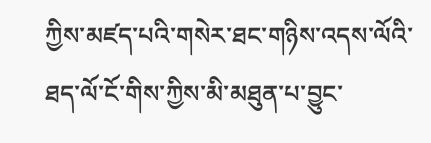ཀྱིས་མཛད་པའི་གསེར་ཐང་གཉིས་འདས་ལོའི་ཐད་ལོ་ངོ་གིས་ཀྱིས་མི་མཐུན་པ་བྱུང་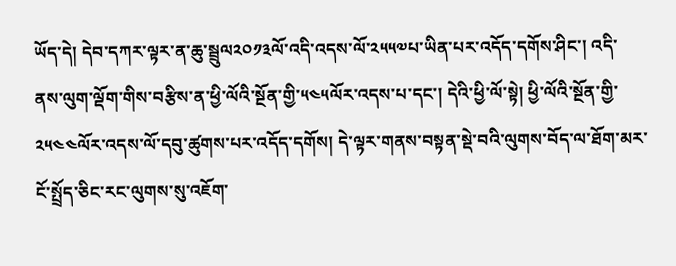ཡོད་དེ། དེབ་དཀར་ལྟར་ན་ཆུ་སྦྲུལ༢༠༡༣ལོ་འདི་འདས་ལོ་༢༥༥༧པ་ཡིན་པར་འདོད་དགོས་ཤིང་། འདི་ནས་ལུག་ལྡོག་གིས་བརྩིས་ན་ཕྱི་ལོའི་སྔོན་གྱི་༥༤༥ལོར་འདས་པ་དང་། དེའི་ཕྱི་ལོ་སྟེ། ཕྱི་ལོའི་སྔོན་གྱི་༢༥༤༤ལོར་འདས་ལོ་དབུ་ཚུགས་པར་འདོད་དགོས། དེ་ལྟར་གནས་བསྟན་སྡེ་བའི་ལུགས་བོད་ལ་ཐོག་མར་ངོ་སྤྲོད་ཅིང་རང་ལུགས་སུ་འཇོག་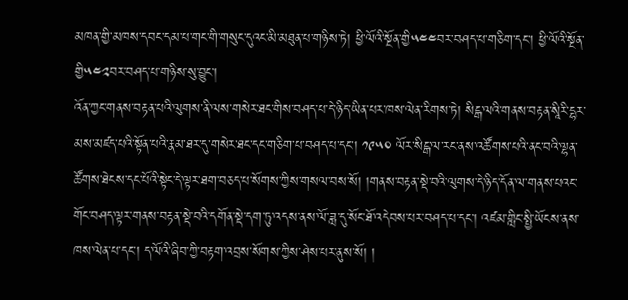མཁན་གྱི་མཁས་དབང་དམ་པ་གང་གི་གསུང་དུའང་མི་མཐུན་པ་གཉིས་ཏེ། ཕྱི་ལོའི་སྔོན་གྱི༥༤༤བར་བཤད་པ་གཅིག་དང་། ཕྱི་ལོའི་སྔོན་གྱི༥༤༢བར་བཤད་པ་གཉིས་སུ་བྱུང་།
འོན་ཀྱང་གནས་བརྟན་པའི་ལུགས་ནི་ལས་གསེར་ཐང་གིས་བཤད་པ་དེ་ཉིད་ཡིན་པར་ཁས་ལེན་རིགས་ཏེ། སིངྒ་ལའི་གནས་བརྟན་སཱིརི་དྷར་མས་མཛད་པའི་སྟོན་པའི་རྣམ་ཐར་དུ་གསེར་ཐང་དང་གཅིག་པ་བཤད་པ་དང་། ༡༩༥༠ ལོར་སིངྒ་ལ་རང་ནས་འཚོགས་པའི་ནང་བའི་ལྷན་ཚོགས་ཐེངས་དང་པོའི་སྟེང་དེ་ལྟར་ཐག་བཅད་པ་སོགས་ཀྱིས་གསལ་བས་སོ། །གནས་བརྟན་སྡེ་བའི་ལུགས་དེ་ཉིད་དོན་ལ་གནས་པའང་གོང་བཤད་ལྟར་གནས་བརྟན་སྡེ་བའི་དགོན་སྡེ་དག་ཏུ་འདས་ནས་ལོ་ཟླ་དུ་སོང་ཐོ་འདེབས་པར་བཤད་པ་དང་། འཛམ་གླིང་སྤྱི་ཡོངས་ནས་ཁས་ལེན་པ་དང་། ད་ལོའི་ཞིབ་ཀྱི་བརྟག་འབྲས་སོགས་ཀྱིས་ཤེས་པར་ནུས་སོ། །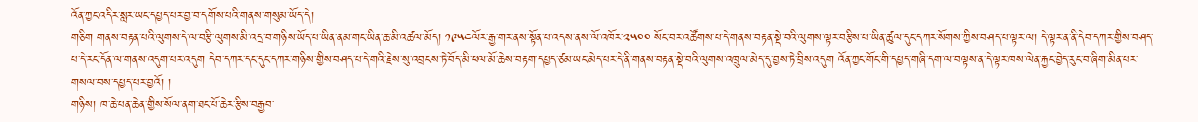འོན་ཀྱང་འདིར་སླར་ཡང་དཔྱད་པར་བྱ་བ་དགོས་པའི་གནས་གསུམ་ཡོད་དེ།
གཅིག གནས་བརྟན་པའི་ལུགས་དེ་ལ་བརྩི་ལུགས་མི་འདྲ་བ་གཉིས་ཡོད་པ་ཡིན་ནམ་གང་ཡིན་ཆ་མི་འཚལ་མོད། ༡༩༥༤ལོར་རྒྱ་གར་ནས་སྟོན་པ་འདས་ནས་ལོ་འཁོར་༢༥༠༠ སོང་བར་འཚོགས་པ་དེ་གནས་བརྟན་སྡེ་བའི་ལུགས་ལྟར་བརྩིས་པ་ཡིན་ཚུལ་དུང་དཀར་སོགས་ཀྱིས་བཤད་པ་ལྟར་ལ། དེ་ལྟར་ན་ནི་དེབ་དཀར་གྱིས་བཤད་པ་དེ་རང་དོན་ལ་གནས་འདུག་པར་འདུག དེབ་དཀར་དང་དུང་དཀར་གཉིས་གྱིས་བཤད་པ་དེ་གའི་རྗེས་སུ་འབྲངས་ཏེ་བོད་མི་ཕལ་མོ་ཆེས་བརྟག་དཔྱད་ཙམ་ཡང་མེད་པར་དེ་ནི་གནས་བརྟན་སྡེ་བའི་ལུགས་འཁྲུལ་མེད་དུ་བྱས་ཏེ་བྲིས་འདུག འོན་ཀྱང་གོང་གི་དཔྱད་གཞི་དག་ལ་བལྟས་ན་དེ་ལྟར་ཁས་ལེན་རྐྱང་བྱེད་རུང་བ་ཞིག་མིན་པར་གསལ་བས་དཔྱད་པར་བྱའོ། །
གཉིས། ཁ་ཆེ་པན་ཆེན་གྱིས་སོལ་ནག་ཐང་པོ་ཆེར་རྩིས་བརྒྱབ་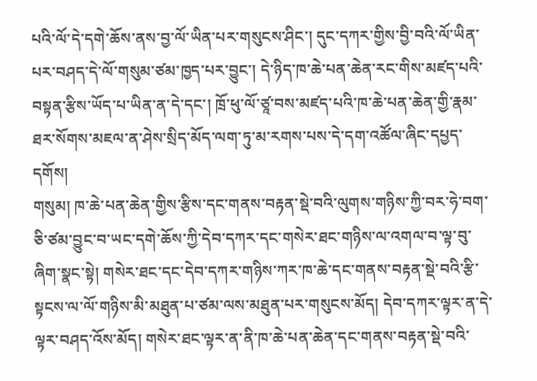པའི་ལོ་དེ་དགེ་ཆོས་ནས་བྱ་ལོ་ཡིན་པར་གསུངས་ཤིང་། དུང་དཀར་གྱིས་བྱི་བའི་ལོ་ཡིན་པར་བཤད་དེ་ལོ་གསུམ་ཙམ་ཁྱད་པར་བྱུང་། དེ་ཉིད་ཁ་ཆེ་པན་ཆེན་རང་གིས་མཛད་པའི་བསྟན་རྩིས་ཡོད་པ་ཡིན་ན་དེ་དང་། ཁྲོ་ཕུ་ལོ་ཙཱ་བས་མཛད་པའི་ཁ་ཆེ་པན་ཆེན་གྱི་རྣམ་ཐར་སོགས་མཇལ་ན་ཤེས་སྲིད་མོད་ལག་ཏུ་མ་རགས་པས་དེ་དག་འཚོལ་ཞིང་དཔྱད་དགོས།
གསུམ། ཁ་ཆེ་པན་ཆེན་གྱིས་རྩིས་དང་གནས་བརྟན་སྡེ་བའི་ལུགས་གཉིས་ཀྱི་བར་ཧེ་བག་ཅི་ཙམ་བྱུང་བ་ཡང་དགེ་ཆོས་ཀྱི་དེབ་དཀར་དང་གསེར་ཐང་གཉིས་ལ་འགལ་བ་ལྟ་བུ་ཞིག་སྣང་སྟེ། གསེར་ཐང་དང་དེབ་དཀར་གཉིས་ཀར་ཁ་ཆེ་དང་གནས་བརྟན་སྡེ་བའི་རྩི་སྟངས་ལ་ལོ་གཉིས་མི་མཐུན་པ་ཙམ་ལས་མཐུན་པར་གསུངས་མོད། དེབ་དཀར་ལྟར་ན་དེ་ལྟར་བཤད་འོས་མོད། གསེར་ཐང་ལྟར་ན་ནི་ཁ་ཆེ་པན་ཆེན་དང་གནས་བརྟན་སྡེ་བའི་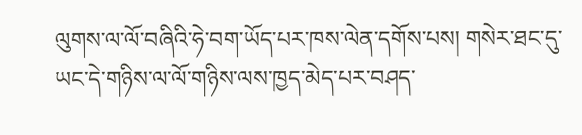ལུགས་ལ་ལོ་བཞིའི་ཧེ་བག་ཡོད་པར་ཁས་ལེན་དགོས་པས། གསེར་ཐང་དུ་ཡང་དེ་གཉིས་ལ་ལོ་གཉིས་ལས་ཁྱད་མེད་པར་བཤད་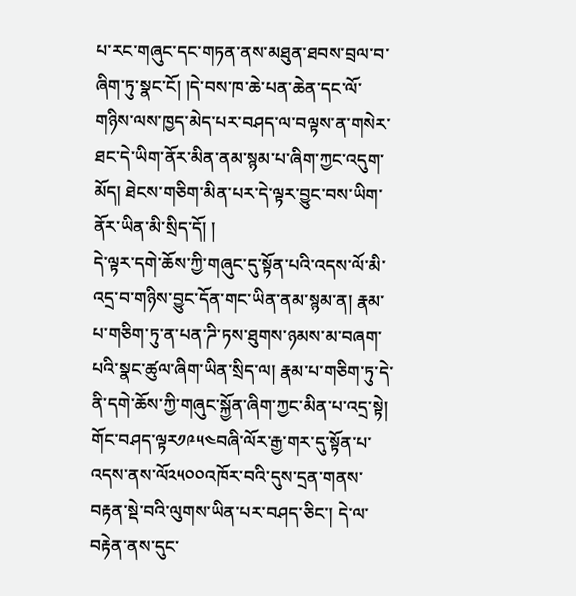པ་རང་གཞུང་དང་གཏན་ནས་མཐུན་ཐབས་བྲལ་བ་ཞིག་ཏུ་སྣང་ངོ། །དེ་བས་ཁ་ཆེ་པན་ཆེན་དང་ལོ་གཉིས་ལས་ཁྱད་མེད་པར་བཤད་ལ་བལྟས་ན་གསེར་ཐང་དེ་ཡིག་ནོར་མིན་ནམ་སྙམ་པ་ཞིག་ཀྱང་འདུག་མོད། ཐེངས་གཅིག་མིན་པར་དེ་ལྟར་བྱུང་བས་ཡིག་ནོར་ཡིན་མི་སྲིད་དོ། །
དེ་ལྟར་དགེ་ཆོས་ཀྱི་གཞུང་དུ་སྟོན་པའི་འདས་ལོ་མི་འདྲ་བ་གཉིས་བྱུང་དོན་གང་ཡིན་ནམ་སྙམ་ན། རྣམ་པ་གཅིག་ཏུ་ན་པན་ཌི་ཏས་ཐུགས་ཉམས་མ་བཞག་པའི་སྣང་ཚུལ་ཞིག་ཡིན་སྲིད་ལ། རྣམ་པ་གཅིག་ཏུ་དེ་ནི་དགེ་ཆོས་ཀྱི་གཞུང་སྐྱོན་ཞིག་ཀྱང་མིན་པ་འདྲ་སྟེ། གོང་བཤད་ལྟར༡༩༥༤བཞི་ལོར་རྒྱ་གར་དུ་སྟོན་པ་འདས་ནས་ལོ༢༥༠༠འཁོར་བའི་དུས་དྲན་གནས་བརྟན་སྡེ་བའི་ལུགས་ཡིན་པར་བཤད་ཅིང་། དེ་ལ་བརྟེན་ནས་དུང་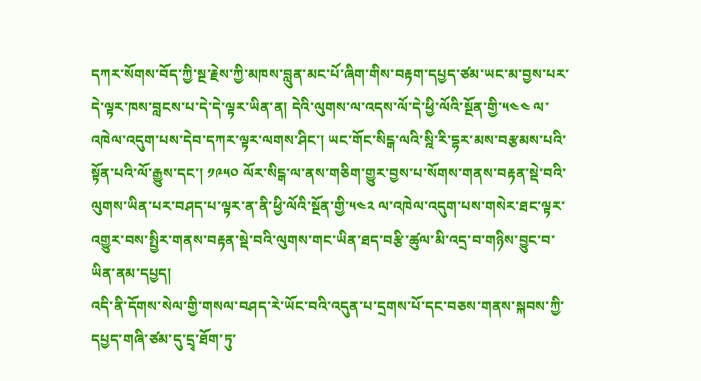དཀར་སོགས་བོད་ཀྱི་སྔ་རྗེས་ཀྱི་མཁས་བླུན་མང་པོ་ཞིག་གིས་བརྟག་དཔྱད་ཙམ་ཡང་མ་བྱས་པར་དེ་ལྟར་ཁས་བླངས་པ་དེ་དེ་ལྟར་ཡིན་ན། དེའི་ལུགས་ལ་འདས་ལོ་དེ་ཕྱི་ལོའི་སྔོན་གྱི་༥༤༤ ལ་འཁེལ་འདུག་པས་དེབ་དཀར་ལྟར་ལགས་ཤིང་། ཡང་གོང་སིངྒ་ལའི་སྰི་རི་དྷར་མས་བརྩམས་པའི་སྟོན་པའི་ལོ་རྒྱུས་དང་། ༡༩༥༠ ལོར་སིངྒ་ལ་ནས་གཅིག་གྱུར་བྱས་པ་སོགས་གནས་བརྟན་སྡེ་བའི་ལུགས་ཡིན་པར་བཤད་པ་ལྟར་ན་ནི་ཕྱི་ལོའི་སྔོན་གྱི་༥༤༢ ལ་འཁེལ་འདུག་པས་གསེར་ཐང་ལྟར་འགྱུར་བས་སྤྱིར་གནས་བརྟན་སྡེ་བའི་ལུགས་གང་ཡིན་ཐད་བརྩི་ཚུལ་མི་འདྲ་བ་གཉིས་བྱུང་བ་ཡིན་ནམ་དཔྱད།
འདི་ནི་དོགས་སེལ་གྱི་གསལ་བཤད་རེ་ཡོང་བའི་འདུན་པ་དྲགས་པོ་དང་བཅས་གནས་སྐབས་ཀྱི་དཔྱད་གཞི་ཙམ་དུ་དྲྭ་ཐོག་ཏུ་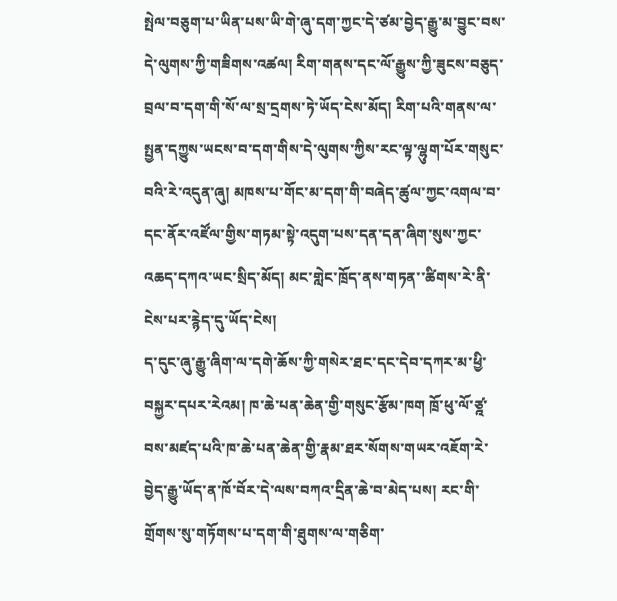སྤེལ་བཅུག་པ་ཡིན་པས་ཡི་གེ་ཞུ་དག་ཀྱང་དེ་ཙམ་བྱེད་རྒྱུ་མ་བྱུང་བས་དེ་ལུགས་ཀྱི་གཟིགས་འཚལ། རིག་གནས་དང་ལོ་རྒྱུས་ཀྱི་ཟུངས་བཅུད་བྲལ་བ་དག་གི་སོ་ལ་སྲ་དྲགས་ཏེ་ཡོད་ངེས་མོད། རིག་པའི་གནས་ལ་སྤྱན་དཀྱུས་ཡངས་བ་དག་གིས་དེ་ལུགས་ཀྱིས་རང་ལྟ་ལྷུག་པོར་གསུང་བའི་རེ་འདུན་ཞུ། མཁས་པ་གོང་མ་དག་གི་བཞེད་ཚུལ་ཀྱང་འགལ་བ་དང་ནོར་འཛོལ་གྱིས་གཏམ་སྟེ་འདུག་པས་དན་དན་ཞིག་སུས་ཀྱང་འཆད་དཀའ་ཡང་སྲིད་མོད། མང་གླེང་ཁྲོད་ནས་གཏན་་ཚིགས་རེ་ནི་ངེས་པར་རྙེད་དུ་ཡོད་ངེས།
ད་དུང་ཞུ་རྒྱུ་ཞིག་ལ་དགེ་ཆོས་ཀྱི་གསེར་ཐང་དང་དེབ་དཀར་མ་ཕྱི་བསྐྱར་དཔར་རེའམ། ཁ་ཆེ་པན་ཆེན་གྱི་གསུང་རྩོམ་ཁག ཁྲོ་ཕུ་ལོ་ཙྰ་བས་མཛད་པའི་ཁ་ཆེ་པན་ཆེན་གྱི་རྣམ་ཐར་སོགས་གཡར་འཇོག་རེ་བྱེད་རྒྱུ་ཡོད་ན་ཁོ་བོར་དེ་ལས་བཀའ་དྲིན་ཆེ་བ་མེད་པས། རང་གི་གྲོགས་སུ་གཏོགས་པ་དག་གི་ཐུགས་ལ་གཅིག་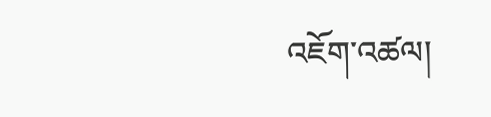འཇོག་འཚལ།